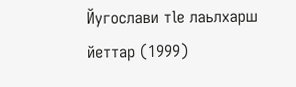Йугослави тle лаьлхарш йеттар (1999)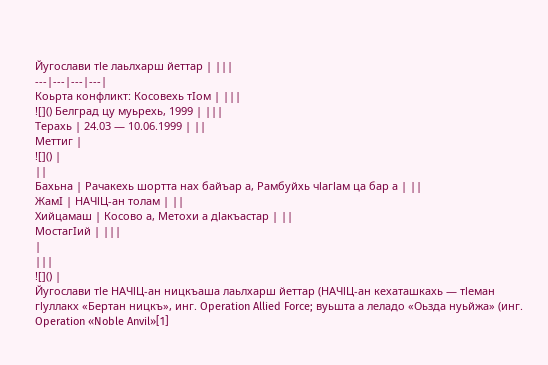Йугослави тle лаьлхарш йеттар | |||
---|---|---|---|
Коьрта конфликт: Косовехь тӀом | |||
![]() Белград цу муьрехь, 1999 | |||
Терахь | 24.03 — 10.06.1999 | ||
Меттиг |
![]() |
||
Бахьна | Рачакехь шортта нах байъар а, Рамбуйхь чlaгlам ца бар а | ||
ЖамӀ | НАЧlЦ-ан толам | ||
Хийцамаш | Косово а, Метохи а дlaкъастар | ||
МостагӀий | |||
|
|||
![]() |
Йугослави тle НАЧlЦ-ан ницкъаша лаьлхарш йеттар (НАЧlЦ-ан кехаташкахь — тleман гlуллакх «Бертан ницкъ», инг. Operation Allied Force; вуьшта а леладо «Оьзда нуьйжа» (инг. Operation «Noble Anvil»[1]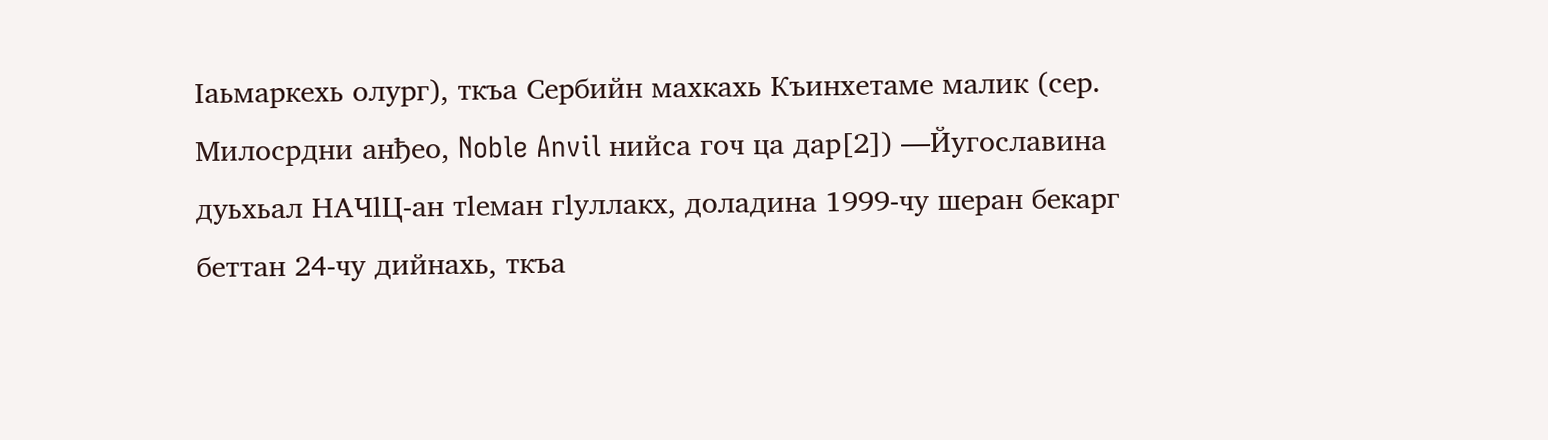Iаьмаркехь олург), ткъа Сербийн махкахь Къинхетаме малик (сер. Милосрдни анђео, Noble Anvil нийса гоч ца дар[2]) —Йугославина дуьхьал НАЧlЦ-ан тleман гlyллакх, доладина 1999-чу шеран бекарг беттан 24-чу дийнахь, ткъа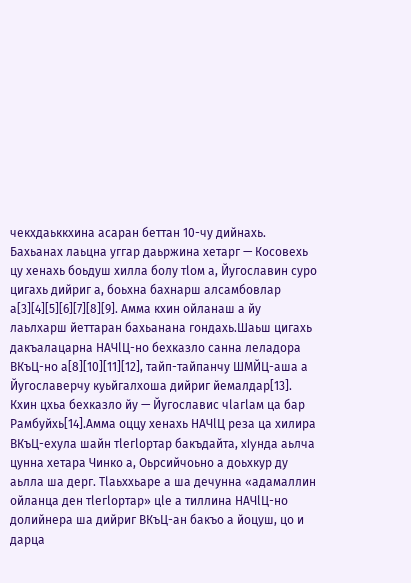чекхдаьккхина асаран беттан 10-чу дийнахь.
Бахьанах лаьцна уггар даьржина хетарг — Косовехь цу хенахь боьдуш хилла болу тloм а, Йугославин суро цигахь дийриг а, боьхна бахнарш алсамбовлар а[3][4][5][6][7][8][9]. Амма кхин ойланаш а йу лаьлхарш йеттаран бахьанана гондахь.Шаьш цигахь дакъалацарна НАЧlЦ-но бехказло санна леладора ВКъЦ-но а[8][10][11][12], тайп-тайпанчу ШМЙЦ-аша а Йугославерчу куьйгалхоша дийриг йемалдар[13]. Кхин цхьа бехказло йу — Йугославис чlaгlaм ца бар Рамбуйхь[14].Амма оццу хенахь НАЧlЦ реза ца хилира ВКъЦ-ехула шайн тleгlортар бакъдайта, xlyнда аьлча цунна хетара Чинко а, Оьрсийчоьно а доьхкур ду аьлла ша дерг. Тlaьххьаре а ша дечунна «адамаллин ойланца ден тleгlортар» цle а тиллина НАЧlЦ-но долийнера ша дийриг ВКъЦ-ан бакъо а йоцуш, цо и дарца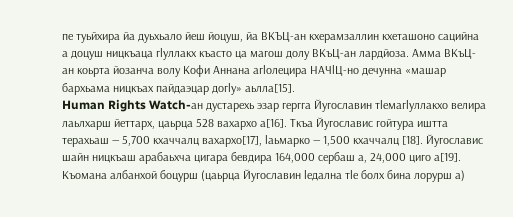пе туьйхира йа дуьхьало йеш йоцуш, йа ВКЪЦ-ан кхерамзаллин кхеташоно сацийна а доцуш ницкъаца гlуллакх къасто ца магош долу ВКъЦ-ан лардйоза. Амма ВКъЦ-ан коьрта йозанча волу Кофи Аннана агloлецира НАЧlЦ-но дечунна «машар бархьама ницкъах пайдаэцар догly» аьлла[15].
Human Rights Watch-ан дустарехь эзар гергга Йугославин тleмагlуллакхо велира лаьлхарш йеттарх, цаьрца 528 вахархо а[16]. Ткъа Йугославис гойтура иштта терахьаш — 5,700 кхаччалц вахархо[17], laьмарко — 1,500 кхаччалц [18]. Йугославис шайн ницкъаш арабаьхча цигара бевдира 164,000 сербаш а, 24,000 циго а[19]. Къомана албанхой боцурш (цаьрца Йугославин leдална тle болх бина лорурш а)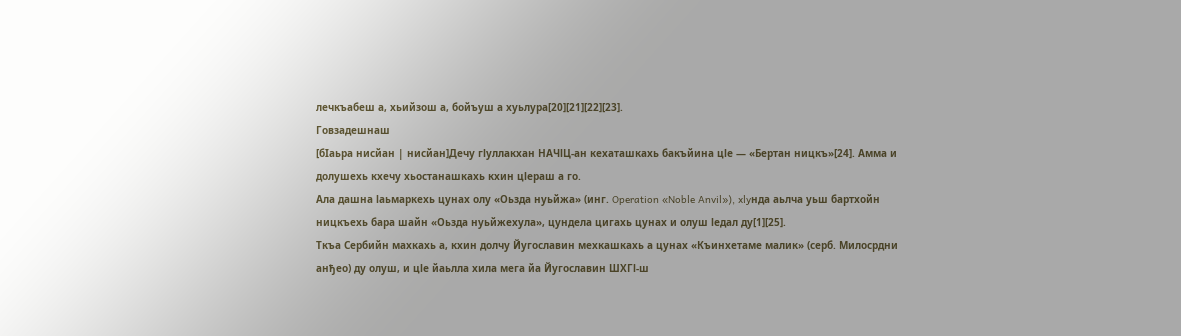лечкъабеш а, хьийзош а, бойъуш а хуьлура[20][21][22][23].
Говзадешнаш
[бӀаьра нисйан | нисйан]Дечу гlуллакхан НАЧlЦ-ан кехаташкахь бакъйина цle — «Бертан ницкъ»[24]. Амма и долушехь кхечу хьостанашкахь кхин цleраш а го.
Ала дашна laьмаркехь цунах олу «Оьзда нуьйжа» (инг. Operation «Noble Anvil»), xlyнда аьлча уьш бартхойн ницкъехь бара шайн «Оьзда нуьйжехула», цундела цигахь цунах и олуш leдал ду[1][25].
Ткъа Сербийн махкахь а, кхин долчу Йугославин мехкашкахь а цунах «Къинхетаме малик» (серб. Милосрдни анђео) ду олуш, и цle йаьлла хила мега йа Йугославин ШХГl-ш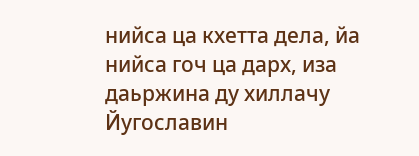нийса ца кхетта дела, йа нийса гоч ца дарх, иза даьржина ду хиллачу Йугославин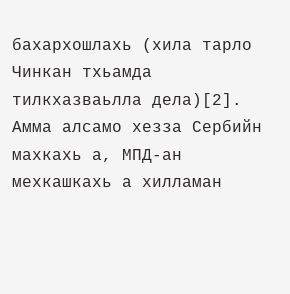бахархошлахь (хила тарло Чинкан тхьамда тилкхазваьлла дела)[2].
Амма алсамо хезза Сербийн махкахь а, МПД-ан мехкашкахь а хилламан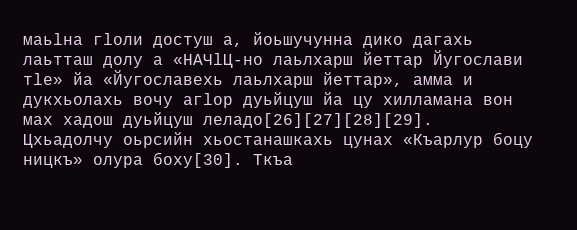маьlна гloли достуш а, йоьшучунна дико дагахь лаьтташ долу а «НАЧlЦ-но лаьлхарш йеттар Йугослави тlе» йа «Йугославехь лаьлхарш йеттар», амма и дукхьолахь вочу агloр дуьйцуш йа цу хилламана вон мах хадош дуьйцуш леладо[26][27][28][29].
Цхьадолчу оьрсийн хьостанашкахь цунах «Къарлур боцу ницкъ» олура боху[30]. Ткъа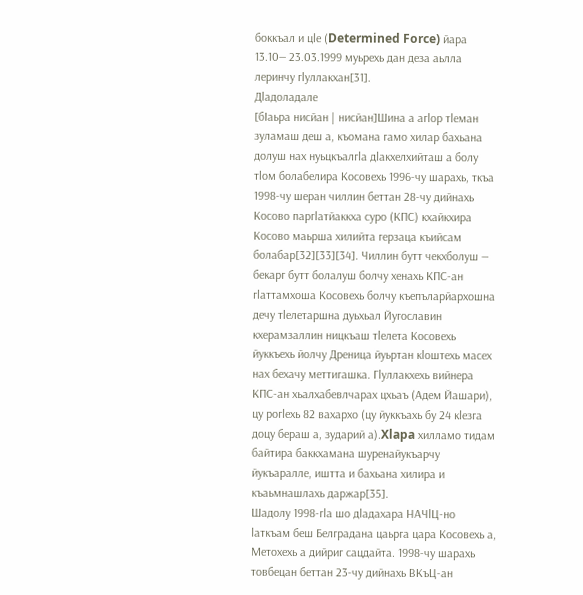боккъал и цle (Determined Force) йара 13.10— 23.03.1999 муьрехь дан деза аьлла леринчу гlуллакхан[31].
Дlaдоладале
[бӀаьра нисйан | нисйан]Шина а агloр тleман зуламаш деш а, къомана гамо хилар бахьана долуш нах нуьцкъалгla дlaкхелхийташ а болу тlом болабелира Косовехь 1996-чу шарахь, ткъа 1998-чу шеран чиллин беттан 28-чу дийнахь Косово паргlaтйаккха суро (КПС) кхайкхира Косово маьрша хилийта герзаца къийсам болабар[32][33][34]. Чиллин бутт чекхболуш — бекарг бутт болалуш болчу хенахь КПС-ан гlaттамхоша Косовехь болчу къепъларйархошна дечу тleлетаршна дуьхьал Йугославин кхерамзаллин ницкъаш тleлета Косовехь йуккъехь йолчу Дреница йуьртан кloштехь масех нах бехачу меттигашка. Гlуллакхехь вийнера КПС-ан хьалхабевлчарах цхьаъ (Адем Йашари), цу рогleхь 82 вахархо (цу йуккъахь бу 24 кleзга доцу бераш а, зударий а).Xlapa хилламо тидам байтира баккхамана шуренайукъарчу йукъаралле, иштта и бахьана хилира и къаьмнашлахь даржар[35].
Шадолу 1998-гla шо дlaдахара НАЧlЦ-но laткъам беш Белградана цаьрга цара Косовехь а, Метохехь а дийриг сацдайта. 1998-чу шарахь товбецан беттан 23-чу дийнахь ВКъЦ-ан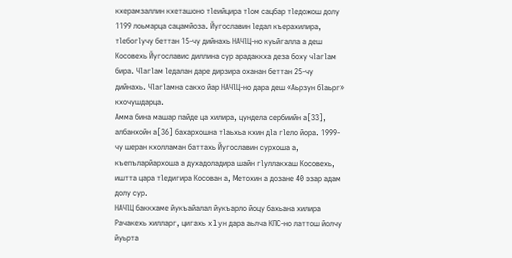кхерамзаллин кхеташоно тleийцира тloм сацбар тleдожош долу 1199 лоьмарца сацамйоза. Йугославин leдал къерахилира, тleбогlучу беттан 15-чу дийнахь НАЧlЦ-но куьйгалла а деш Косовехь Йугославис диллина сур арадаккха деза боху чlaгlaм бира. Чlaгlaм leдалан даре дирзира оханан беттан 25-чу дийнахь. Чlaгlaмна сакхо йар НАЧlЦ-но дара деш «Аьрзун бlaьрг» кхочушдарца.
Амма бина машар пайде ца хилира, цундела сербиийн а[33], албанхойн а[36] бахархошна тlаьхьа кхин дla гleло йора. 1999-чу шеран кхолламан баттахь Йугославин сурхоша а, къепъларйархоша а духадоладира шайн гlyллакхаш Косовехь, иштта цара тleдигира Косован а, Метохин а дозане 40 эзар адам долу сур.
НАЧlЦ баккхаме йукъайалал йукъарло йоцу бахьана хилира Рачакехь хилларг, цигахь xlyн дара аьлча КПС-но латтош йолчу йуьрта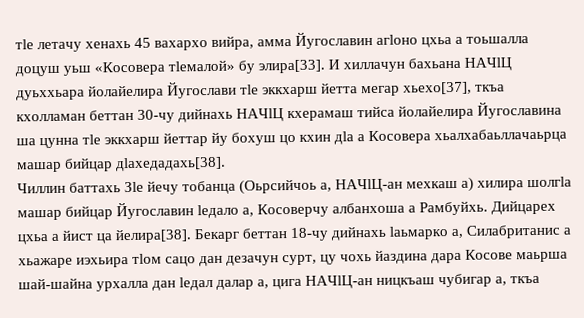тle летачу хенахь 45 вахархо вийра, амма Йугославин агloно цхьа а тоьшалла доцуш уьш «Косовера тleмалой» бу элира[33]. И хиллачун бахьана НАЧlЦ дуьххьара йолайелира Йугослави тle эккхарш йетта мегар хьехо[37], ткъа кхолламан беттан 30-чу дийнахь НАЧlЦ кхерамаш тийса йолайелира Йугославина ша цунна тle эккхарш йеттар йу бохуш цо кхин дla а Косовера хьалхабаьллачаьрца машар бийцар дlaхедадахь[38].
Чиллин баттахь Зle йечу тобанца (Оьрсийчоь а, НАЧlЦ-ан мехкаш а) хилира шолгla машар бийцар Йугославин leдало а, Косоверчу албанхоша а Рамбуйхь. Дийцарех цхьа а йист ца йелира[38]. Бекарг беттан 18-чу дийнахь laьмарко а, Силабританис а хьажаре иэхьира тloм сацо дан дезачун сурт, цу чохь йаздина дара Косове маьрша шай-шайна урхалла дан leдал далар а, цига НАЧlЦ-ан ницкъаш чубигар а, ткъа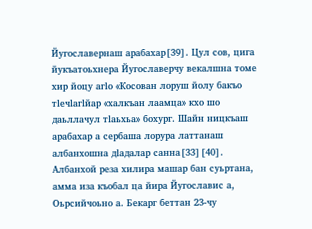Йугославернаш арабахар[39]. Цул сов, цига йукъатоьхнера Йугославерчу векалшна томе хир йоцу агlo «Косован лоруш йолу бакъо тleчlaгlйар «халкъан лаамца» кхо шо даьллачул тlaьхьа» бохург. Шайн ницкъаш арабахар а сербаша лорура латтанаш албанхошна дlaдалар санна[33][40]. Албанхой реза хилира машар бан суьртана, амма иза къобал ца йира Йугославис а, Оьрсийчоьно а. Бекарг беттан 23-чу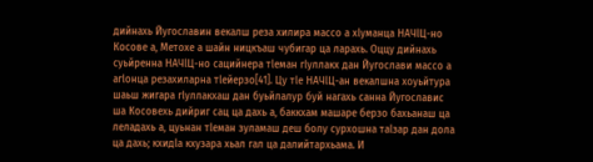дийнахь Йугославин векалш реза хилира массо а xlуманца НАЧlЦ-но Косове а, Метохе а шайн ницкъаш чубигар ца ларахь. Оццу дийнахь суьйренна НАЧlЦ-но сацийнера тleман гlуллакх дан Йугослави массо а агloнца резахиларна тleйерзо[41]. Цу тle НАЧlЦ-ан векалшна хоуьйтура шаьш жигара гlуллакхаш дан буьйлалур буй нагахь санна Йугославис ша Косовехь дийриг сац ца дахь а, баккхам машаре берзо бахьанаш ца леладахь а, цуьнан тleман зуламаш деш болу сурхошна тalзар дан дола ца дахь; кхидla кхузара хьал гал ца далийтархьама. И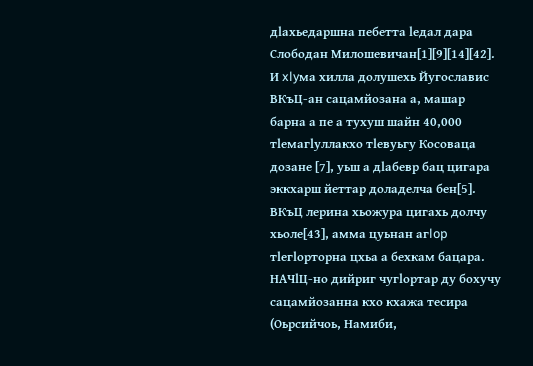дlaхьедаршна пебетта leдал дара Слободан Милошевичан[1][9][14][42]. И xlyма хилла долушехь Йугославис ВКъЦ-ан сацамйозана а, машар барна а пе а тухуш шайн 40,000 тleмагlуллакхо тleвуьгу Косоваца дозане [7], уьш а дlaбевр бац цигара эккхарш йеттар доладелча бен[5].
ВКъЦ лерина хьожура цигахь долчу хьоле[43], амма цуьнан агlop тleгloрторна цхьа а бехкам бацара. НАЧlЦ-но дийриг чугloртар ду бохучу сацамйозанна кхо кхажа тесира (Оьрсийчоь, Намиби,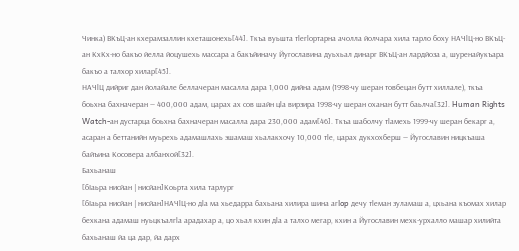Чинка) ВКъЦ-ан кхерамзаллин кхеташонехь[44]. Ткъа вуьшта тleгloртарна ачолла йолчара хила тарло боху НАЧlЦ-но ВКъЦ-ан КхКх-но бакъо йелла йоцушехь массара а бакъйиначу Йугославина дуьхьал динарг ВКъЦ-ан лардйоза а, шуренайукъара бакъо а талхор хилар[45].
НАЧlЦ дийриг дан йолайале беллачеран масалла дара 1,000 дийна адам (1998-чу шеран товбецан бутт хиллале), ткъа боьхна бахначеран — 400,000 адам, царах ах сов шайн цla вирзира 1998-чу шеран оханан бутт баьлча[32]. Human Rights Watch-ан дустарца боьхна бахначеран масалла дара 230,000 адам[46]. Ткъа шаболчу тlамехь 1999-чу шеран бекарг а, асаран а беттанийн муьрехь адамашлахь эшамаш хьалакхочу 10,000 тle, царах дукхохберш — Йугославин ницкъаша байъина Косовера албанхой[32].
Бахьанаш
[бӀаьра нисйан | нисйан]Коьрта хила тарлург
[бӀаьра нисйан | нисйан]НАЧlЦ-но дla ма хьедарра бахьана хилира шина агlop дечу тleман зуламаш а, цхьана къомах хилар бехкана адамаш нуьцкъалгla арадахар а, цо хьал кхин дla а талхо мегар, кхин а Йугославин мехк-урхалло машар хилийта бахьанаш йа ца дар, йа дарх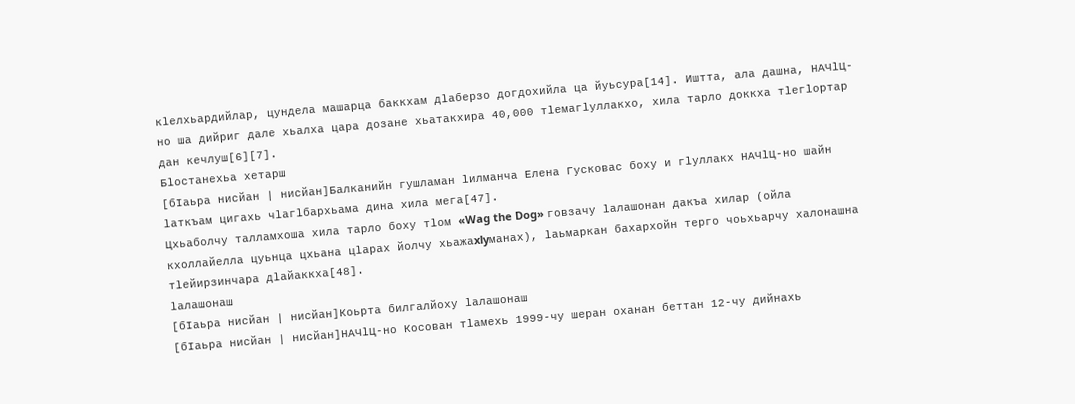кleлхьардийлар, цундела машарца баккхам дlaберзо догдохийла ца йуьсура[14]. Иштта, ала дашна, НАЧlЦ-но ша дийриг дале хьалха цара дозане хьатакхира 40,000 тleмагlуллакхо, хила тарло доккха тleгlортар дан кечлуш[6][7].
Бloстанехьа хетарш
[бӀаьра нисйан | нисйан]Балканийн гушламан lилманча Елена Гусковас боху и гlуллакх НАЧlЦ-но шайн laткъам цигахь чlaгlбархьама дина хила мега[47].
Цхьаболчу талламхоша хила тарло боху тloм «Wag the Dog» говзачу laлашонан дакъа хилар (ойла кхоллайелла цуьнца цхьана цlaрах йолчу хьажаxlyманах), laьмаркан бахархойн терго чоьхьарчу халонашна тleйирзинчара дlaйаккха[48].
laлашонаш
[бӀаьра нисйан | нисйан]Коьрта билгалйоху laлашонаш
[бӀаьра нисйан | нисйан]НАЧlЦ-но Косован тlамехь 1999-чу шеран оханан беттан 12-чу дийнахь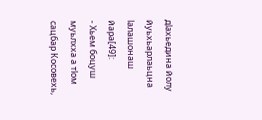дlaхьедина йолу йуьхьарлаьцна laлашонаш йара[49]:
- Хьем боцуш муьлхха а тlом сацбар Косовехь,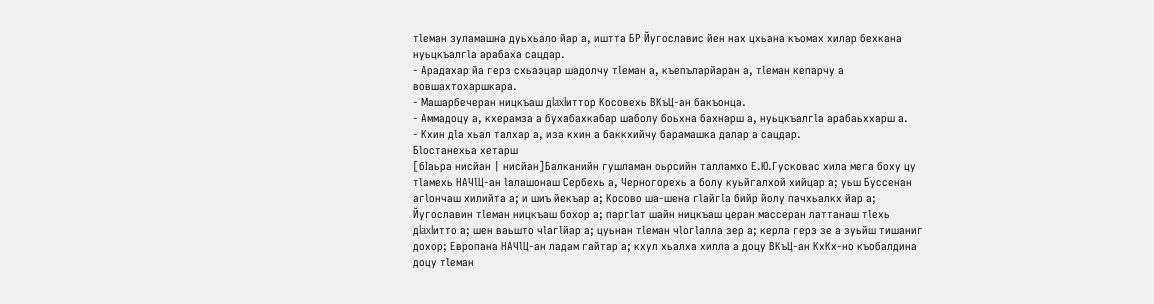тleман зуламашна дуьхьало йар а, иштта БР Йугославис йен нах цхьана къомах хилар бехкана нуьцкъалгla арабаха сацдар.
- Арадахар йа герз схьаэцар шадолчу тleман а, къепъларйаран а, тleман кепарчу а вовшахтохаршкара.
- Машарбечеран ницкъаш дlaxlиттор Косовехь ВКъЦ-ан бакъонца.
- Аммадоцу а, кхерамза а бухабахкабар шаболу боьхна бахнарш а, нуьцкъалгla арабаьххарш а.
- Кхин дla хьал талхар а, иза кхин а баккхийчу барамашка далар а сацдар.
Бloстанехьа хетарш
[бӀаьра нисйан | нисйан]Балканийн гушламан оьрсийн талламхо Е.Ю.Гусковас хила мега боху цу тlaмехь НАЧlЦ-ан laлашонаш Сербехь а, Черногорехь а болу куьйгалхой хийцар а; уьш Буссенан агlончаш хилийта а; и шиъ йекъар а; Косово ша-шена гlaйгla бийр йолу пачхьалкх йар а; Йугославин тleман ницкъаш бохор а; паргlaт шайн ницкъаш церан массеран латтанаш тleхь дlaxlитто а; шен ваьшто чlaгlйар а; цуьнан тleман чloгlaлла зер а; керла герз зе а зуьйш тишаниг дохор; Европана НАЧlЦ-ан ладам гайтар а; кхул хьалха хилла а доцу ВКъЦ-ан КхКх-но къобалдина доцу тleман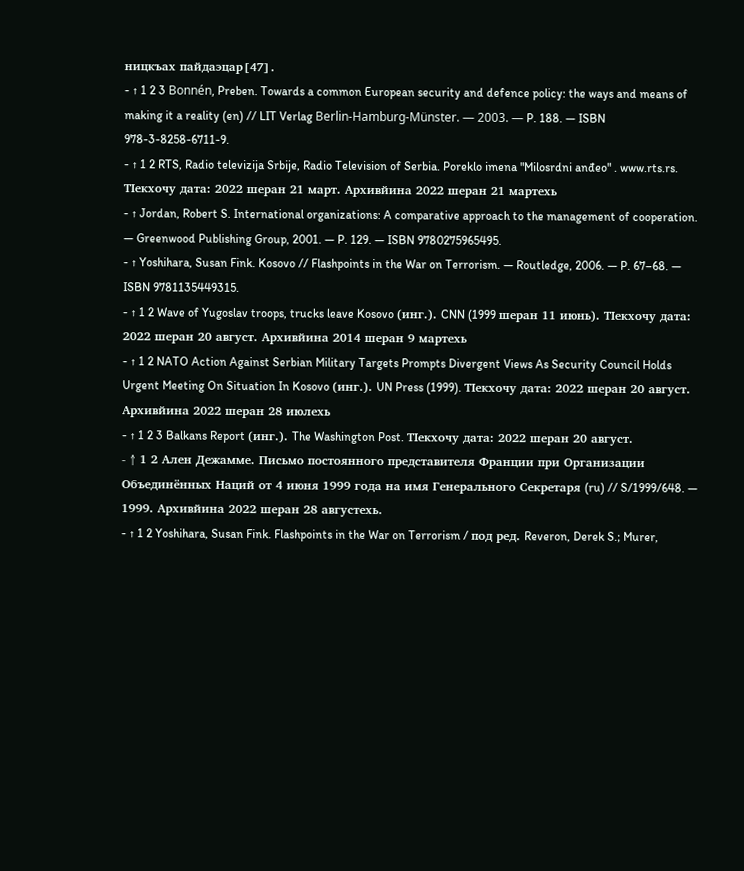ницкъах пайдаэцар[47].
- ↑ 1 2 3 Bonnén, Preben. Towards a common European security and defence policy: the ways and means of making it a reality (en) // LIT Verlag Berlin-Hamburg-Münster. — 2003. — P. 188. — ISBN 978-3-8258-6711-9.
- ↑ 1 2 RTS, Radio televizija Srbije, Radio Television of Serbia. Poreklo imena "Milosrdni anđeo" . www.rts.rs. ТӀекхочу дата: 2022 шеран 21 март. Архивйина 2022 шеран 21 мартехь
- ↑ Jordan, Robert S. International organizations: A comparative approach to the management of cooperation. — Greenwood Publishing Group, 2001. — P. 129. — ISBN 9780275965495.
- ↑ Yoshihara, Susan Fink. Kosovo // Flashpoints in the War on Terrorism. — Routledge, 2006. — P. 67–68. — ISBN 9781135449315.
- ↑ 1 2 Wave of Yugoslav troops, trucks leave Kosovo (инг.). CNN (1999 шеран 11 июнь). ТӀекхочу дата: 2022 шеран 20 август. Архивйина 2014 шеран 9 мартехь
- ↑ 1 2 NATO Action Against Serbian Military Targets Prompts Divergent Views As Security Council Holds Urgent Meeting On Situation In Kosovo (инг.). UN Press (1999). ТӀекхочу дата: 2022 шеран 20 август. Архивйина 2022 шеран 28 июлехь
- ↑ 1 2 3 Balkans Report (инг.). The Washington Post. ТӀекхочу дата: 2022 шеран 20 август.
- ↑ 1 2 Ален Дежамме. Письмо постоянного представителя Франции при Организации Объединённых Наций от 4 июня 1999 года на имя Генерального Секретаря (ru) // S/1999/648. — 1999. Архивйина 2022 шеран 28 августехь.
- ↑ 1 2 Yoshihara, Susan Fink. Flashpoints in the War on Terrorism / под ред. Reveron, Derek S.; Murer,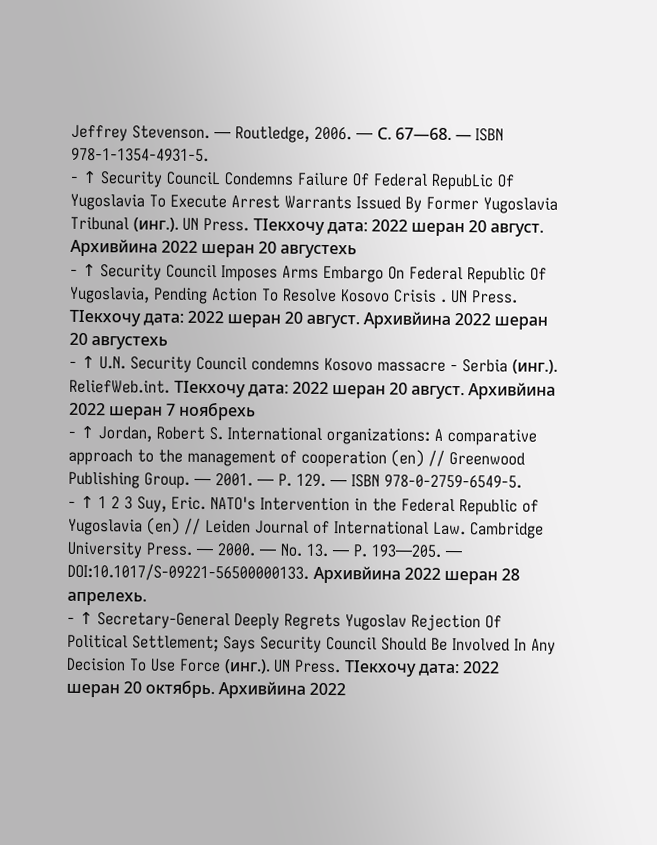Jeffrey Stevenson. — Routledge, 2006. — С. 67—68. — ISBN 978-1-1354-4931-5.
- ↑ Security CounciL Condemns Failure Of Federal RepubLic Of Yugoslavia To Execute Arrest Warrants Issued By Former Yugoslavia Tribunal (инг.). UN Press. ТӀекхочу дата: 2022 шеран 20 август. Архивйина 2022 шеран 20 августехь
- ↑ Security Council Imposes Arms Embargo On Federal Republic Of Yugoslavia, Pending Action To Resolve Kosovo Crisis . UN Press. ТӀекхочу дата: 2022 шеран 20 август. Архивйина 2022 шеран 20 августехь
- ↑ U.N. Security Council condemns Kosovo massacre - Serbia (инг.). ReliefWeb.int. ТӀекхочу дата: 2022 шеран 20 август. Архивйина 2022 шеран 7 ноябрехь
- ↑ Jordan, Robert S. International organizations: A comparative approach to the management of cooperation (en) // Greenwood Publishing Group. — 2001. — P. 129. — ISBN 978-0-2759-6549-5.
- ↑ 1 2 3 Suy, Eric. NATO's Intervention in the Federal Republic of Yugoslavia (en) // Leiden Journal of International Law. Cambridge University Press. — 2000. — No. 13. — P. 193—205. — DOI:10.1017/S-09221-56500000133. Архивйина 2022 шеран 28 апрелехь.
- ↑ Secretary-General Deeply Regrets Yugoslav Rejection Of Political Settlement; Says Security Council Should Be Involved In Any Decision To Use Force (инг.). UN Press. ТӀекхочу дата: 2022 шеран 20 октябрь. Архивйина 2022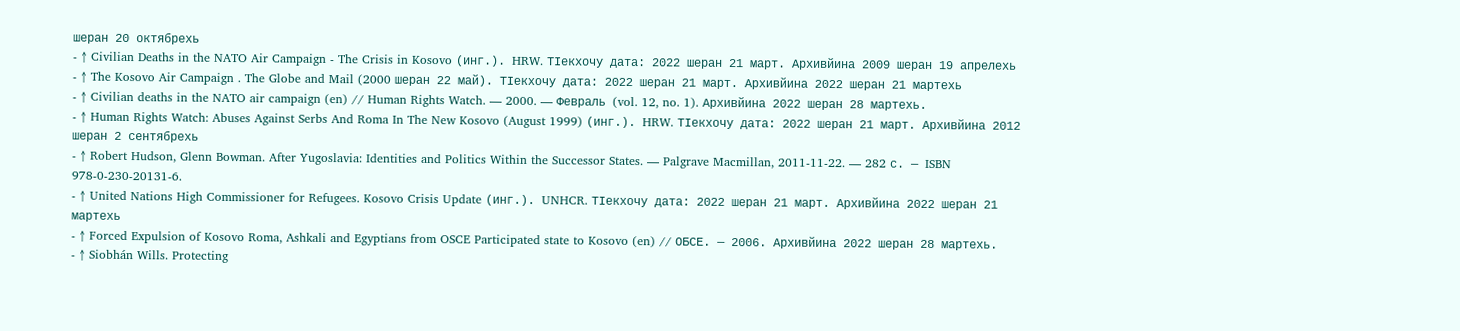шеран 20 октябрехь
- ↑ Civilian Deaths in the NATO Air Campaign - The Crisis in Kosovo (инг.). HRW. ТӀекхочу дата: 2022 шеран 21 март. Архивйина 2009 шеран 19 апрелехь
- ↑ The Kosovo Air Campaign . The Globe and Mail (2000 шеран 22 май). ТӀекхочу дата: 2022 шеран 21 март. Архивйина 2022 шеран 21 мартехь
- ↑ Civilian deaths in the NATO air campaign (en) // Human Rights Watch. — 2000. — Февраль (vol. 12, no. 1). Архивйина 2022 шеран 28 мартехь.
- ↑ Human Rights Watch: Abuses Against Serbs And Roma In The New Kosovo (August 1999) (инг.). HRW. ТӀекхочу дата: 2022 шеран 21 март. Архивйина 2012 шеран 2 сентябрехь
- ↑ Robert Hudson, Glenn Bowman. After Yugoslavia: Identities and Politics Within the Successor States. — Palgrave Macmillan, 2011-11-22. — 282 с. — ISBN 978-0-230-20131-6.
- ↑ United Nations High Commissioner for Refugees. Kosovo Crisis Update (инг.). UNHCR. ТӀекхочу дата: 2022 шеран 21 март. Архивйина 2022 шеран 21 мартехь
- ↑ Forced Expulsion of Kosovo Roma, Ashkali and Egyptians from OSCE Participated state to Kosovo (en) // ОБСЕ. — 2006. Архивйина 2022 шеран 28 мартехь.
- ↑ Siobhán Wills. Protecting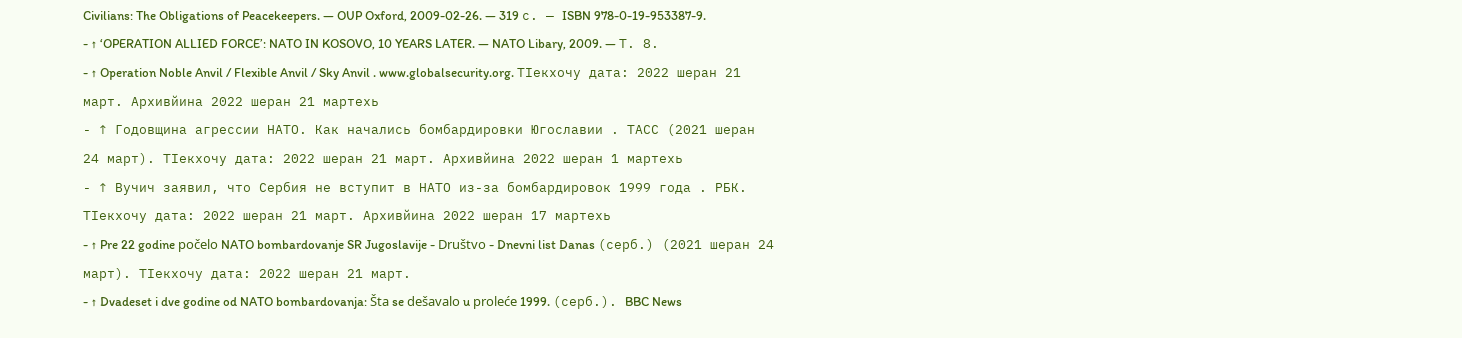Civilians: The Obligations of Peacekeepers. — OUP Oxford, 2009-02-26. — 319 с. — ISBN 978-0-19-953387-9.
- ↑ ‘OPERATION ALLIED FORCE’: NATO IN KOSOVO, 10 YEARS LATER. — NATO Libary, 2009. — Т. 8.
- ↑ Operation Noble Anvil / Flexible Anvil / Sky Anvil . www.globalsecurity.org. ТӀекхочу дата: 2022 шеран 21 март. Архивйина 2022 шеран 21 мартехь
- ↑ Годовщина агрессии НАТО. Как начались бомбардировки Югославии . ТАСС (2021 шеран 24 март). ТӀекхочу дата: 2022 шеран 21 март. Архивйина 2022 шеран 1 мартехь
- ↑ Вучич заявил, что Сербия не вступит в НАТО из-за бомбардировок 1999 года . РБК. ТӀекхочу дата: 2022 шеран 21 март. Архивйина 2022 шеран 17 мартехь
- ↑ Pre 22 godine počelo NATO bombardovanje SR Jugoslavije - Društvo - Dnevni list Danas (серб.) (2021 шеран 24 март). ТӀекхочу дата: 2022 шеран 21 март.
- ↑ Dvadeset i dve godine od NATO bombardovanja: Šta se dešavalo u proleće 1999. (серб.). BBC News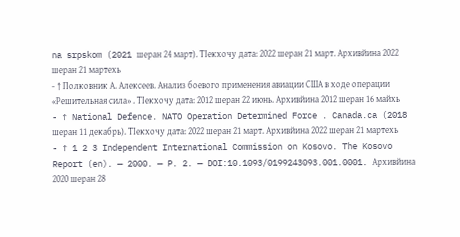na srpskom (2021 шеран 24 март). ТӀекхочу дата: 2022 шеран 21 март. Архивйина 2022 шеран 21 мартехь
- ↑ Полковник А. Алексеев. Анализ боевого применения авиации США в ходе операции «Решительная сила» . ТӀекхочу дата: 2012 шеран 22 июнь. Архивйина 2012 шеран 16 майхь
- ↑ National Defence. NATO Operation Determined Force . Canada.ca (2018 шеран 11 декабрь). ТӀекхочу дата: 2022 шеран 21 март. Архивйина 2022 шеран 21 мартехь
- ↑ 1 2 3 Independent International Commission on Kosovo. The Kosovo Report (en). — 2000. — P. 2. — DOI:10.1093/0199243093.001.0001. Архивйина 2020 шеран 28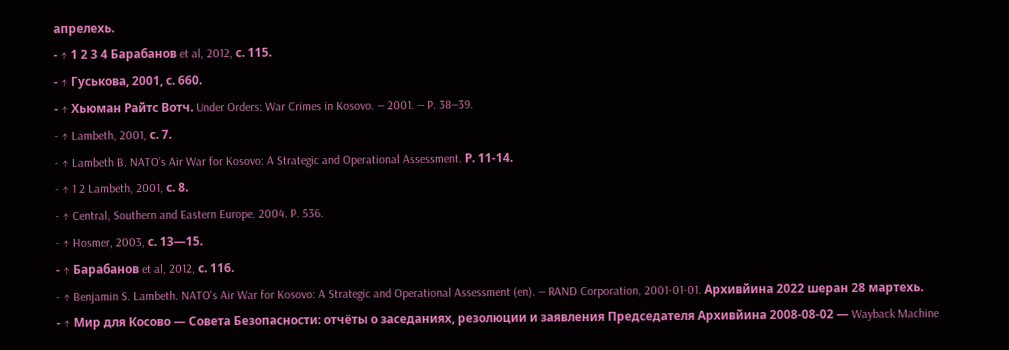апрелехь.
- ↑ 1 2 3 4 Барабанов et al, 2012, с. 115.
- ↑ Гуськова, 2001, с. 660.
- ↑ Хьюман Райтс Вотч. Under Orders: War Crimes in Kosovo. — 2001. — P. 38—39.
- ↑ Lambeth, 2001, с. 7.
- ↑ Lambeth B. NATO’s Air War for Kosovo: A Strategic and Operational Assessment. Р. 11-14.
- ↑ 1 2 Lambeth, 2001, с. 8.
- ↑ Central, Southern and Eastern Europe. 2004. P. 536.
- ↑ Hosmer, 2003, с. 13—15.
- ↑ Барабанов et al, 2012, с. 116.
- ↑ Benjamin S. Lambeth. NATO's Air War for Kosovo: A Strategic and Operational Assessment (en). — RAND Corporation, 2001-01-01. Архивйина 2022 шеран 28 мартехь.
- ↑ Мир для Косово — Совета Безопасности: отчёты о заседаниях, резолюции и заявления Председателя Архивйина 2008-08-02 — Wayback Machine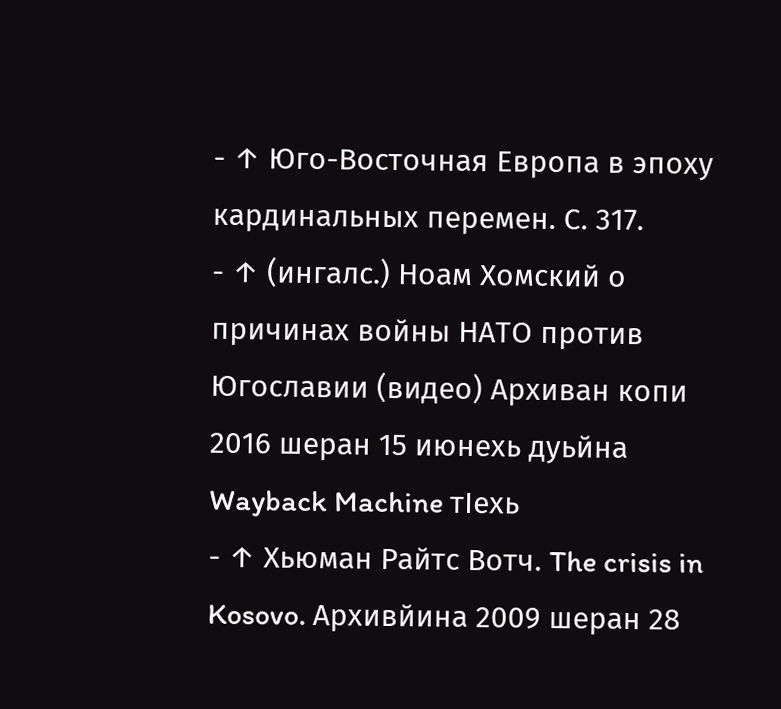- ↑ Юго-Восточная Европа в эпоху кардинальных перемен. С. 317.
- ↑ (ингалс.) Ноам Хомский о причинах войны НАТО против Югославии (видео) Архиван копи 2016 шеран 15 июнехь дуьйна Wayback Machine тӀехь
- ↑ Хьюман Райтс Вотч. The crisis in Kosovo. Архивйина 2009 шеран 28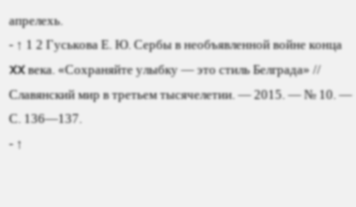апрелехь.
- ↑ 1 2 Гуськова Е. Ю. Сербы в необъявленной войне конца XX века. «Сохраняйте улыбку — это стиль Белграда» // Славянский мир в третьем тысячелетии. — 2015. — № 10. — С. 136—137.
- ↑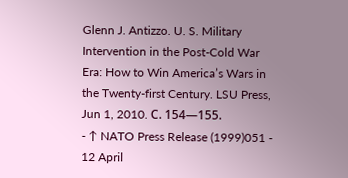Glenn J. Antizzo. U. S. Military Intervention in the Post-Cold War Era: How to Win America’s Wars in the Twenty-first Century. LSU Press, Jun 1, 2010. С. 154—155.
- ↑ NATO Press Release (1999)051 - 12 April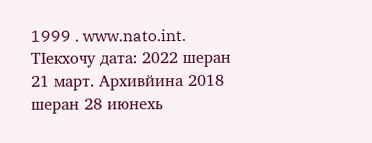1999 . www.nato.int. ТӀекхочу дата: 2022 шеран 21 март. Архивйина 2018 шеран 28 июнехь